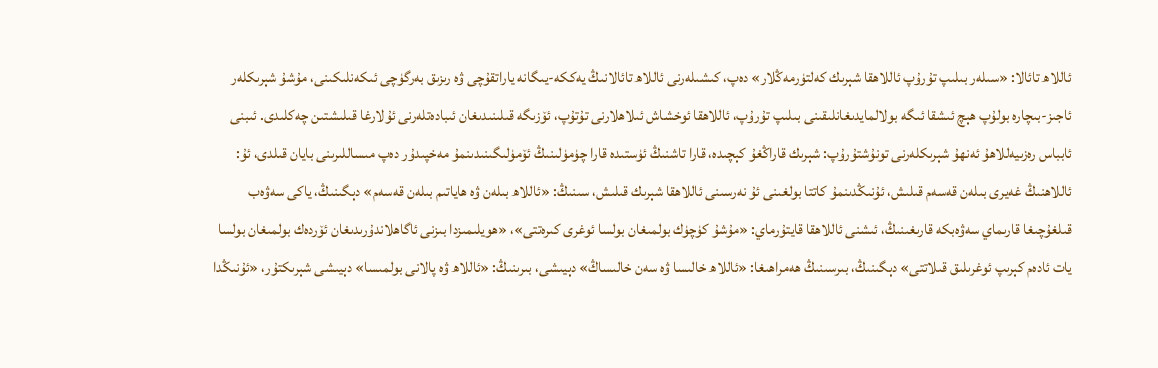ئاللاھ تائالا: «سىلەر بىلىپ تۇرۇپ ئاللاھقا شېرىك كەلتۈرمەڭلار» دەپ، كىشىلەرنى ئاللاھ تائالانىڭ يەككە-يىگانە ياراتقۇچى ۋە رىزىق بەرگۈچى ئىكەنلىكىنى، مۇشۇ شېرىكلەر ئاجىز-بىچارە بولۇپ ھېچ ئىشقا ئىگە بولالمايدىغانلىقىنى بىلىپ تۇرۇپ، ئاللاھقا ئوخشاش ئىلاھلارنى تۇتۇپ، ئۆزىگە قىلىنىدىغان ئىبادەتلەرنى ئۇلارغا قىلىشتىن چەكلىدى. ئىبنى ئابباس رەزىيەللاھۇ ئەنھۇ شېرىكلەرنى تونۇشتۇرۇپ: شېرىك قاراڭغۇ كېچىدە، قارا تاشنىڭ ئۈستىدە قارا چۈمۈلىنىڭ ئۆمۈلىگىنىدىنمۇ مەخپىدۇر دەپ مىساللىرىنى بايان قىلدى، ئۇ: ئاللاھنىڭ غەيرى بىلەن قەسەم قىلىش، ئۇنىڭدىنمۇ كاتتا بولغىنى ئۇ نەرسىنى ئاللاھقا شېرىك قىلىش، سىنىڭ: «ئاللاھ بىلەن ۋە ھاياتىم بىلەن قەسەم» دېگىنىڭ، ياكى سەۋەب قىلغۇچىغا قارىماي سەۋەبكە قارىغىنىڭ، ئىشنى ئاللاھقا قايتۇرماي: «مۇشۇ كۈچۈك بولمىغان بولسا ئوغرى كىرەتتى»، «ھويلىمىزدا بىزنى ئاگاھلاندۇرىدىغان ئۆردەك بولمىغان بولسا يات ئادەم كېرىپ ئوغرىلىق قىلاتتى» دېگىنىڭ، بىرسىنىڭ ھەمراھىغا: «ئاللاھ خالىسا ۋە سەن خالىساڭ» دېيىشى، بىرىنىڭ: «ئاللاھ ۋە پالانى بولمىسا» دېيىشى شېرىكتۇر، «ئۇنىڭدا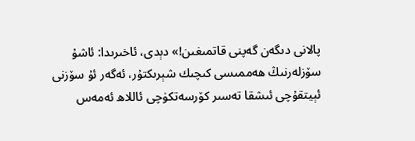پالانى دىگەن گەپنى قاتمىغىن!» دېدى، ئاخىرىدا: ئاشۇ سۆزلەرنىڭ ھەممىسى كىچىك شېرىكتۇر، ئەگەر ئۇ سۆزنى ئېيتقۇچى ئىشقا تەسىر كۆرسەتكۈچى ئاللاھ ئەمەس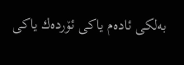بەلكى ئادەم ياكى ئۆردەك ياكى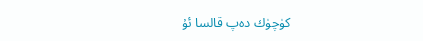كۈچۈك دەپ قالسا ئۇ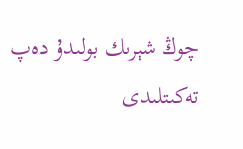چوڭ شېرىك بولىدۇ دەپ تەكىتلىدى